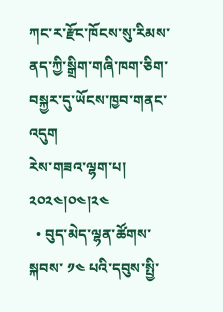ཀང་ར་རྫོང་ཁོངས་སུ་རིམས་ནད་ཀྱི་སྒྲིག་གཞི་ཁག་ཅིག་བསྐྱར་དུ་ཡོངས་ཁྱབ་གནང་འདུག
རེས་གཟའ་ལྷག་པ། ༢༠༢༤།༠༤།༢༤
  • བུད་མེད་ལྷན་ཚོགས་སྐབས་ ༡༤ པའི་དབུས་སྤྱི་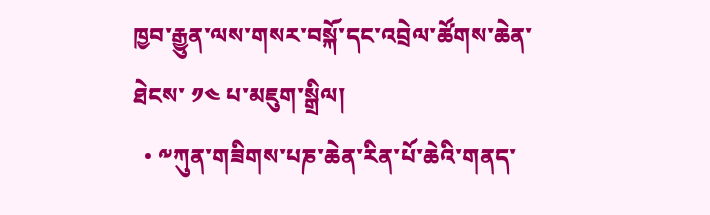ཁྱབ་རྒྱུན་ལས་གསར་བསྐོ་དང་འབྲེལ་ཚོགས་ཆེན་ཐེངས་ ༡༤ པ་མཇུག་སྒྲིལ།
  • ༸ཀུན་གཟིགས་པཎ་ཆེན་རིན་པོ་ཆེའི་གནད་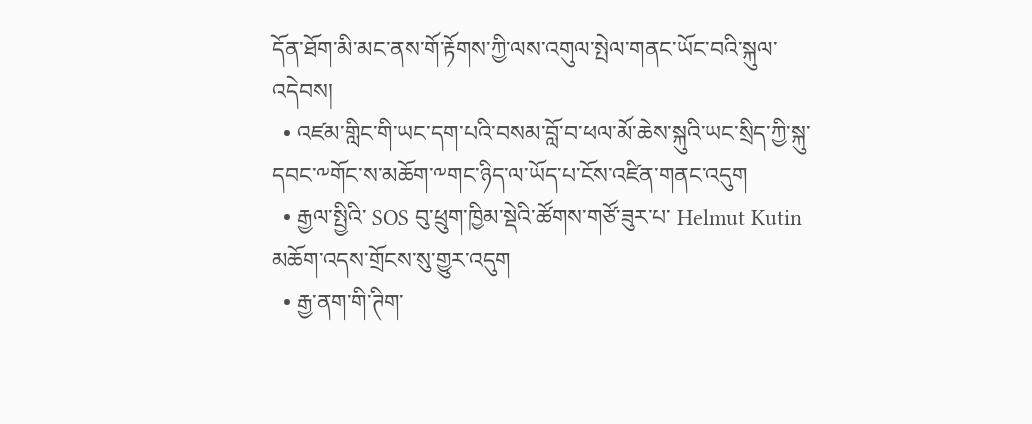དོན་ཐོག་མི་མང་ནས་གོ་རྟོགས་ཀྱི་ལས་འགུལ་སྤེལ་གནང་ཡོང་བའི་སྐུལ་འདེབས།
  • འཛམ་གླིང་གི་ཡང་དག་པའི་བསམ་བློ་བ་ཕལ་མོ་ཆེས་སྐུའི་ཡང་སྲིད་ཀྱི་སྐུ་དབང་༸གོང་ས་མཆོག་༸གང་ཉིད་ལ་ཡོད་པ་ངོས་འཛིན་གནང་འདུག
  • རྒྱལ་སྤྱིའི་ SOS བུ་ཕྲུག་ཁྱིམ་སྡེའི་ཚོགས་གཙོ་ཟུར་པ་ Helmut Kutin མཆོག་འདས་གྲོངས་སུ་གྱུར་འདུག
  • རྒྱ་ནག་གི་ཊིག་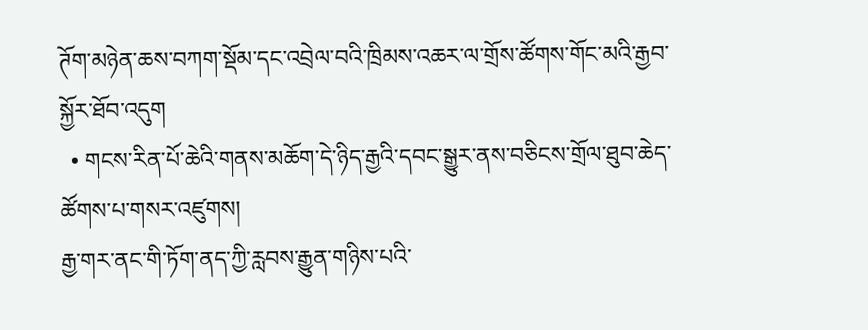ཊོག་མཉེན་ཆས་བཀག་སྡོམ་དང་འབྲེལ་བའི་ཁྲིམས་འཆར་ལ་གྲོས་ཚོགས་གོང་མའི་རྒྱབ་སྐྱོར་ཐོབ་འདུག
  • གངས་རིན་པོ་ཆེའི་གནས་མཆོག་དེ་ཉིད་རྒྱའི་དབང་སྒྱུར་ནས་བཅིངས་གྲོལ་ཐུབ་ཆེད་ཚོགས་པ་གསར་འཛུགས།
རྒྱ་གར་ནང་གི་ཏོག་ནད་ཀྱི་རླབས་རྒྱུན་གཉིས་པའི་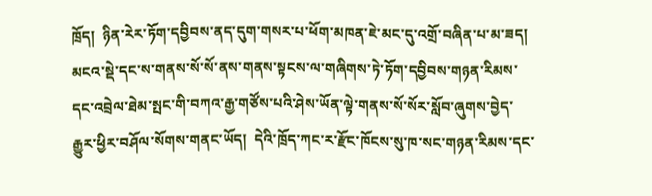ཁྲོད།  ཉིན་རེར་ཏོག་དབྱིབས་ནད་དུག་གསར་པ་ཕོག་མཁན་ཇེ་མང་དུ་འགྲོ་བཞིན་པ་མ་ཟད།  མངའ་སྡེ་དང་ས་གནས་སོ་སོ་ནས་གནས་སྟངས་ལ་གཞིགས་ཏེ་ཏོག་དབྱིབས་གཉན་རིམས་དང་འབྲེལ་ཐེམ་སྤང་གི་བཀའ་རྒྱ་གཙོས་པའི་ཤེས་ཡོན་ལྟེ་གནས་སོ་སོར་སློབ་ཞུགས་བྱེད་རྒྱུར་ཕྱིར་བཤོལ་སོགས་གནང་ཡོད།  དེའི་ཁྲོད་ཀང་ར་རྫོང་ཁོངས་སུ་ཁ་སང་གཉན་རིམས་དང་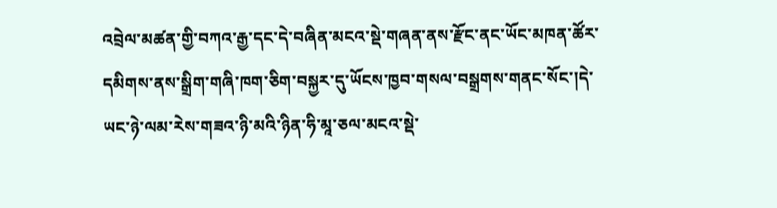འབྲེལ་མཚན་གྱི་བཀའ་རྒྱ་དང་དེ་བཞིན་མངའ་སྡེ་གཞན་ནས་རྫོང་ནང་ཡོང་མཁན་ཚོར་དམིགས་ནས་སྒྲིག་གཞི་ཁག་ཅིག་བསྐྱར་དུ་ཡོངས་ཁྱབ་གསལ་བསྒྲགས་གནང་སོང་།དེ་ཡང་ཉེ་ལམ་རེས་གཟའ་ཉི་མའི་ཉིན་ཧི་མཱ་ཅལ་མངའ་སྡེ་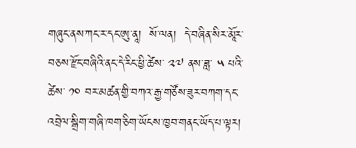གཞུང་ནས་ཀང་ར་དང་ཨུ་ནཱ།  སོ་ལན།  དེ་བཞིན་སིར་མཱོར་བཅས་རྫོང་བཞིའི་ནང་དེ་རིང་ཕྱི་ཚེས་ ༢༧ ནས་ཟླ་ ༥ པའི་ཚེས་ ༡༠ བར་མཚན་གྱི་བཀའ་རྒྱ་གཙོས་ཟུར་བཀག་དང་འབྲེལ་སྒྲིག་གཞི་ཁག་ཅིག་ཡོངས་ཁྱབ་གནང་ཡོད་པ་ལྟར།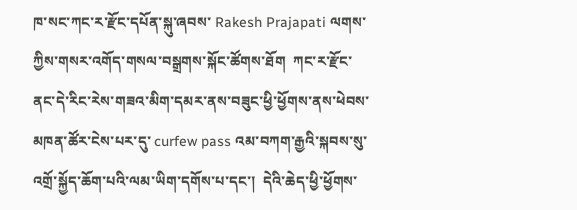ཁ་སང་ཀང་ར་རྫོང་དཔོན་སྐུ་ཞབས་ Rakesh Prajapati ལགས་ཀྱིས་གསར་འགོད་གསལ་བསྒྲགས་སྐོང་ཚོགས་ཐོག  ཀང་ར་རྫོང་ནང་དེ་རིང་རེས་གཟའ་མིག་དམར་ནས་བཟུང་ཕྱི་ཕྱོགས་ནས་ཕེབས་མཁན་ཚོར་ངེས་པར་དུ་ curfew pass འམ་བཀག་རྒྱའི་སྐབས་སུ་འགྲོ་སྐྱོད་ཆོག་པའི་ལམ་ཡིག་དགོས་པ་དང་།  དེའི་ཆེད་ཕྱི་ཕྱོགས་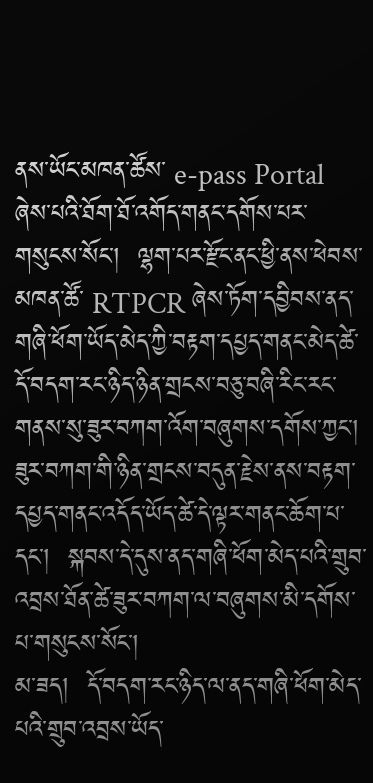ནས་ཡོང་མཁན་ཚོས་ e-pass Portal ཞེས་པའི་ཐོག་ཐོ་འགོད་གནང་དགོས་པར་གསུངས་སོང་།  ལྷག་པར་རྫོང་ནང་ཕྱི་ནས་ཕེབས་མཁན་ཚོ་ RTPCR ཞེས་ཏོག་དབྱིབས་ནད་གཞི་ཕོག་ཡོད་མེད་ཀྱི་བརྟག་དཔྱད་གནང་མེད་ཚེ་དོ་བདག་རང་ཉིད་ཉིན་གྲངས་བཅུ་བཞི་རིང་རང་གནས་སུ་ཟུར་བཀག་འོག་བཞུགས་དགོས་ཀྱང་།  ཟུར་བཀག་གི་ཉིན་གྲངས་བདུན་རྗེས་ནས་བརྟག་དཔྱད་གནང་འདོད་ཡོད་ཚེ་དེ་ལྟར་གནང་ཆོག་པ་དང་།  སྐབས་དེ་དུས་ནད་གཞི་ཕོག་མེད་པའི་གྲུབ་འབྲས་ཐོན་ཚེ་ཟུར་བཀག་ལ་བཞུགས་མི་དགོས་པ་གསུངས་སོང་།
མ་ཟད།  དོ་བདག་རང་ཉིད་ལ་ནད་གཞི་ཕོག་མེད་པའི་གྲུབ་འབྲས་ཡོད་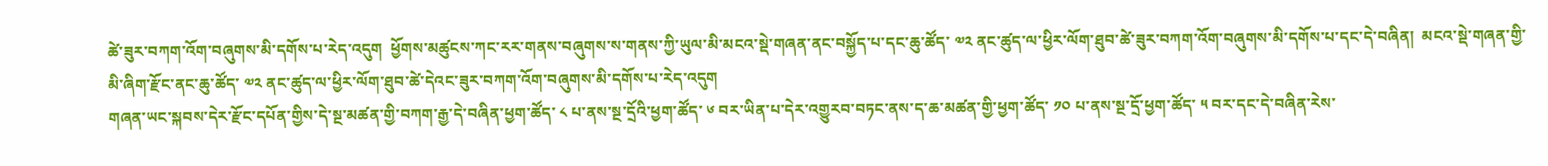ཚེ་ཟུར་བཀག་འོག་བཞུགས་མི་དགོས་པ་རེད་འདུག  ཕྱོགས་མཚུངས་ཀང་རར་གནས་བཞུགས་ས་གནས་ཀྱི་ཡུལ་མི་མངའ་སྡེ་གཞན་ནང་བསྐྱོད་པ་དང་ཆུ་ཚོད་ ༧༢ ནང་ཚུད་ལ་ཕྱིར་ལོག་ཐུབ་ཚེ་ཟུར་བཀག་འོག་བཞུགས་མི་དགོས་པ་དང་དེ་བཞིན།  མངའ་སྡེ་གཞན་གྱི་མི་ཞིག་རྫོང་ནང་ཆུ་ཚོད་ ༧༢ ནང་ཚུད་ལ་ཕྱིར་ལོག་ཐུབ་ཚེ་དེའང་ཟུར་བཀག་འོག་བཞུགས་མི་དགོས་པ་རེད་འདུག
གཞན་ཡང་སྐབས་དེར་རྫོང་དཔོན་གྱིས་དེ་སྔ་མཚན་གྱི་བཀག་རྒྱ་དེ་བཞིན་ཕྱག་ཚོད་ ༨ པ་ནས་སྔ་དྲོའི་ཕྱག་ཚོད་ ༦ བར་ཡིན་པ་དེར་འགྱུརབ་བཏང་ནས་ད་ཆ་མཚན་གྱི་ཕྱག་ཚོད་ ༡༠ པ་ནས་སྔ་དྲོ་ཕྱག་ཚོད་ ༥ བར་དང་དེ་བཞིན་རེས་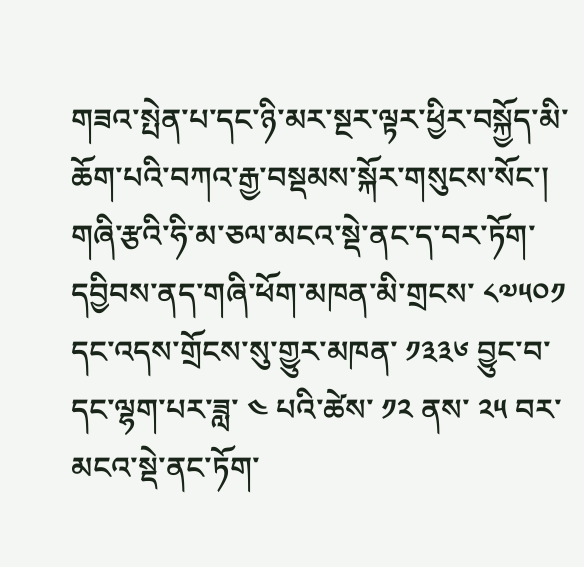གཟའ་སྤེན་པ་དང་ཉི་མར་སྔར་ལྟར་ཕྱིར་བསྐྱོད་མི་ཆོག་པའི་བཀའ་རྒྱ་བསྡམས་སྐོར་གསུངས་སོང་།
གཞི་རྩའི་ཧི་མ་ཅལ་མངའ་སྡེ་ནང་ད་བར་ཏོག་དབྱིབས་ནད་གཞི་ཕོག་མཁན་མི་གྲངས་ ༨༧༥༠༡ དང་འདས་གྲོངས་སུ་གྱུར་མཁན་ ༡༣༣༦ བྱུང་བ་དང་ལྷག་པར་ཟླ་ ༤ པའི་ཚེས་ ༡༢ ནས་ ༢༥ བར་མངའ་སྡེ་ནང་ཏོག་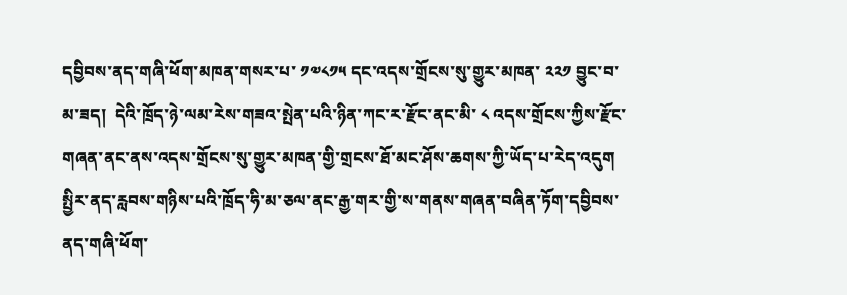དབྱིབས་ནད་གཞི་ཕོག་མཁན་གསར་པ་ ༡༧༨༡༥ དང་འདས་གྲོངས་སུ་གྱུར་མཁན་ ༢༢༡ བྱུང་བ་མ་ཟད།  དེའི་ཁྲོད་ཉེ་ལམ་རེས་གཟའ་སྤེན་པའི་ཉིན་ཀང་ར་རྫོང་ནང་མི་ ༨ འདས་གྲོངས་ཀྱིས་རྫོང་གཞན་ནང་ནས་འདས་གྲོངས་སུ་གྱུར་མཁན་གྱི་གྲངས་ཐོ་མང་ཤོས་ཆགས་ཀྱི་ཡོད་པ་རེད་འདུག
སྤྱིར་ནད་རླབས་གཉིས་པའི་ཁྲོད་ཧི་མ་ཅལ་ནང་རྒྱ་གར་གྱི་ས་གནས་གཞན་བཞིན་ཏོག་དབྱིབས་ནད་གཞི་ཕོག་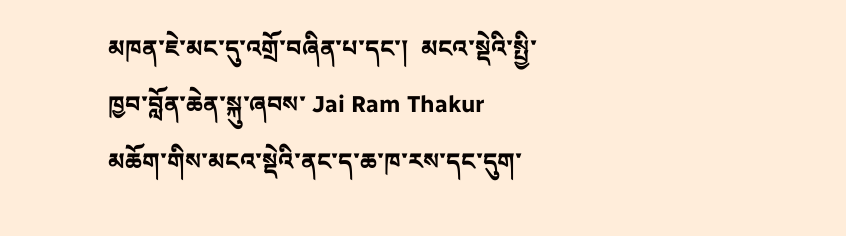མཁན་ཇེ་མང་དུ་འགྲོ་བཞིན་པ་དང་།  མངའ་སྡེའི་སྤྱི་ཁྱབ་བློན་ཆེན་སྐུ་ཞབས་ Jai Ram Thakur མཆོག་གིས་མངའ་སྡེའི་ནང་ད་ཆ་ཁ་རས་དང་དུག་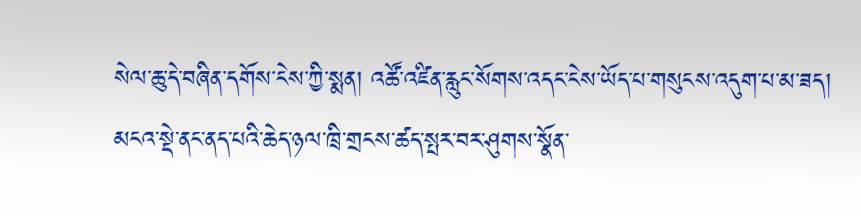སེལ་ཆུ་དེ་བཞིན་དགོས་ངེས་ཀྱི་སྨན། འཚོ་འཛིན་རླུང་སོགས་འདང་ངེས་ཡོད་པ་གསུངས་འདུག་པ་མ་ཟད།  མངའ་སྡེ་ནང་ནད་པའི་ཆེད་ཉལ་ཁྲི་གྲངས་ཚད་སྤར་བར་ཤུགས་སྣོན་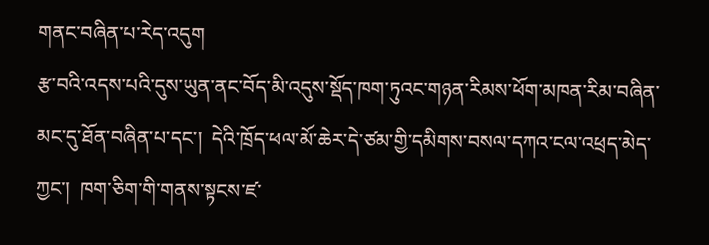གནང་བཞིན་པ་རེད་འདུག
རྩ་བའི་འདས་པའི་དུས་ཡུན་ནང་བོད་མི་འདུས་སྡོད་ཁག་ཏུའང་གཉན་རིམས་ཕོག་མཁན་རིམ་བཞིན་མང་དུ་ཐོན་བཞིན་པ་དང་།  དེའི་ཁྲོད་ཕལ་མོ་ཆེར་དེ་ཙམ་གྱི་དམིགས་བསལ་དཀའ་ངལ་འཕྲད་མེད་ཀྱང་།  ཁག་ཅིག་གི་གནས་སྟངས་ཛ་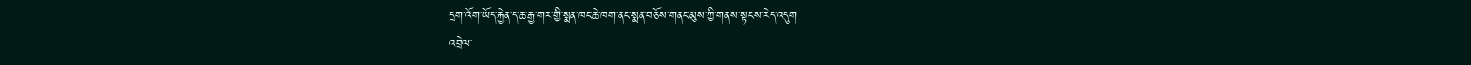དྲག་འོག་ཡོད་རྐྱེན་ད་ཆ་རྒྱ་གར་གྱི་སྨན་ཁང་ཆེ་ཁག་ནང་སྨན་བཅོས་གནང་མུས་ཀྱི་གནས་སྟངས་རེད་འདུག
འབྲེལ་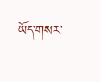ཡོད་གསར་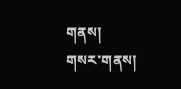གནས།
གསར་གནས།